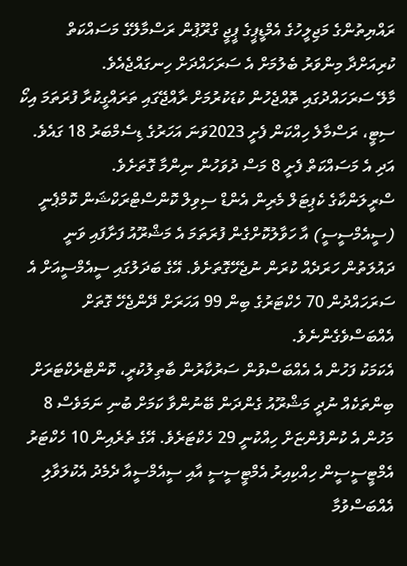ރައްޔިތުންގެ މަޖިލީހުގެ އެމްޑީޕީގެ ޕީޖީ ގްރޫޕުން ރަސްމާލޭގެ މަސައްކަތް ކުރިއަށްދާ މިންވަރު ބެލުމަށް އެ ސަރަހައްދަށް ހިނގައްޖެއެވެ.
މާލޭ ސަރަހައްދުގައި ތޮއްޖެހުން ކުޑަކުރުމަށް ރާއްޖޭގައި ތަރައްގީކުރާ ފުރަތަމަ އިކޯ ސިޓީ، ރަސްމާލެ ހިއްކަން ފެށީ 2023ވަނަ އަހަރުގެ ޑިސެމްބަރު 18 ގައެވެ. އަދި އެ މަސައްކަތް ފެށީ 8 މަސް ދުވަހުން ނިންމާ ގޮތަށެވެ.
ސްރީލަންކާގެ ކެޕިޓަލް މެރިން އެންޑް ސިވިލް ކޮންސްޓްރަކްޝަން ކޮމްޕެނީ (ސީއެމްސީސީ) އާ ހަވާލުކޮށްގެން ފުރަތަމަ އެ މަޝްރޫއު ފަށާފައި ވަނީ ދައުލަތުން ހަރަދެއް ކުރަން ނުޖެހޭގޮތަށެވެ. އޭގެ ބަދަލުގައި ސީއެމްސީއަށް އެ ސަރަހައްދުން 70 ހެކްޓަރުގެ ބިން 99 އަހަރަށް ދޭންޖެހޭ ގޮތަށް އެއްބަސްވެގެންނެވެ.
އެކަމަކު ފަހުން އެ އެއްބަސްވުން ސަރުކާރުން ބާތިލުކުރީ، ކޮންޓްރެކްޓަރަށް ބިންތަކެއް ނުދީ މަޝްރޫއު ގެންދަން ބޭނުންވާ ކަމަށް ބުނި ނަމަވެސް 8 މަހުން އެ ކުންފުންޏަށް ހިއްކުނީ 29 ހެކްޓަރެވެ. އޭގެ ތެރެއިން 10 ހެކްޓަރު އެމްޓީސީސީން ހިއްކިއިރު އެމްޓީސީސީ އާއި ސީއެމްސީއާ ދެމެދު އެކުލަވާލި އެއްބަސްވުމާ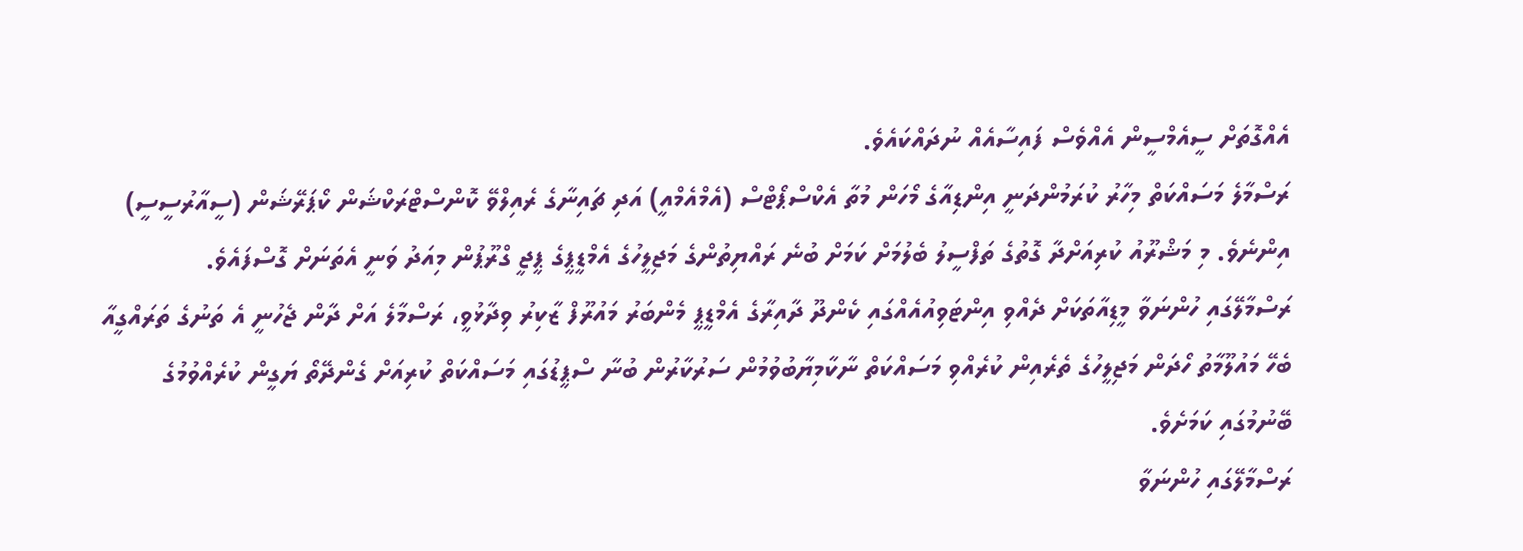އެއްގޮތަށް ސީއެމްސީން އެއްވެސް ފައިސާއެއް ނުދައްކައެވެ.
ރަސްމާލެ މަސައްކަތް މިހާރު ކުރަމުންދަނީ އިންޑިއާގެ މޯހަން މުތާ އެކްސްޕޯޓްސް (އެމްއެމްއީ) އަދި ޗައިނާގެ ރެއިލްވޭ ކޮންސްޓްރަކްޝަން ކޯޕަރޭޝަން (ސީއާރުސީސީ) އިންނެވެ. މި މަޝްރޫއު ކުރިއަށްދާ ގޮތުގެ ތަފްސީލު ބެލުމަށް ކަމަށް ބުނެ ރައްޔިތުންގެ މަޖިލީހުގެ އެމްޑީޕީގެ ޕީޖީ ގްރޫޕުން މިއަދު ވަނީ އެތަނަށް ގޮސްފައެވެ.
ރަސްމާލޭގައި ހުންނަވާ މީޑިއާތަކަށް ދެއްވި އިންޓަވިއުއެއްގައި ކެންދޫ ދާއިރާގެ އެމްޑީޕީ މެންބަރު މައުރޫފް ޒާކިރު ވިދާޅުވީ، ރަސްމާލެ އަށް ދާން ޖެހުނީ އެ ތަނުގެ ތަރައްގީއާ ބެހޭ މައުލޫމާތު ހޯދަން މަޖިލީހުގެ ތެރެއިން ކުރެއްވި މަސައްކަތް ނާކާމިޔާބުވުމުން ސަރުކާރުން ބުނާ ސްޕީޑުގައި މަސައްކަތް ކުރިއަށް ގެންދޭތޯ ޔަގީން ކުރެއްވުމުގެ ބޭނުމުގައި ކަމަށެވެ.
ރަސްމާލޭގައި ހުންނަވާ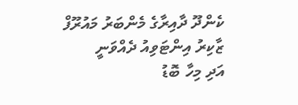ކެންދޫ ދާއިރާގެ މެންބަރު މައުރޫފް ޒާކިރު އިންޓަވިއު ދެއްވަނީ
އަދި މިހާ ބޮޑު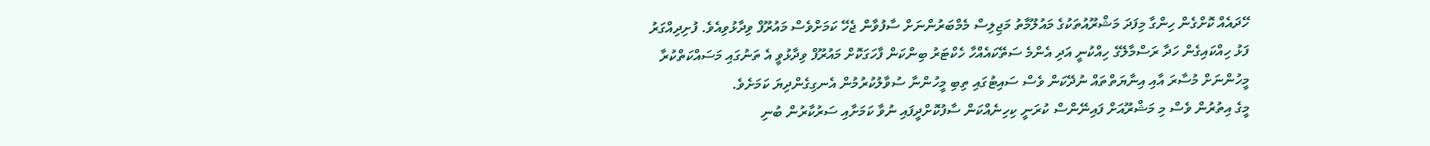ހޭދައެއް ކޮށްގެން ހިންގާ މިފަދަ މަޝްރޫއުތަކުގެ މައުލޫމާތު މަޖިލިސް މެމްބަރުންނަށް ސާފުވާން ޖެހޭ ކަމަށްވެސް މައުރޫފް ވިދާޅުވިއެވެ. ފުށިދިއްގަރު ފަޅު ހިއްކައިގެން ހަދާ ރަސްމާލޭގެ ހިއްކުނީ އަދި އެންމެ ސަތޭކައެއްހާ ހެކްޓަރު ބިންކަން ފާހަގަކޮށް މައުރޫފް ވިދާޅުވީ އެ ތަނުގައި މަސައްކަތްކުރާ މީހުންނަށް މުސާރަ އާއި އިނާޔަތްތައް ނުދޭކަން ވެސް ސައިޓުގައި ތިބި މީހުންނާ ސުވާލުކުރުމުން އެނގިގެންދިޔަ ކަމަށެވެ.
މީގެ އިތުރުން ވެސް މި މަޝްރޫއަށް ފައިނޭންސް ކުރަނީ ކިހިނެއްކަން ސާފުކޮށްދީފައި ނުވާ ކަމަށާއި ސަރުކާރުން ބުނި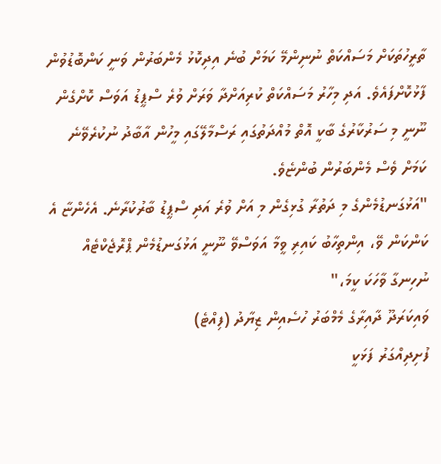ތާރީހުތަކަށް މަސައްކަތް ނުނިންމޭ ކަމަށް ބުނެ އިދިކޮޅު މެންބަރުން ވަނީ ކަންބޮޑުވުން ފާޅުކޮށްފައެވެ. އަދި މިހާރު މަސައްކަތް ކުރިއަށްދާ ވަރަށް ވުރެ ސްޕީޑު އަވަސް ކޮށްގެން ނޫނީ މި ސަރުކާރުގެ ބާކީ އޮތް މުއްދަތުގައި ރަސްމާލޭގައި މީހުން އާބާދު ނުކުރެވޭނެ ކަމަށް ވެސް މެންބަރުން ބުންޏެވެ.
"އަޅުގަނޑުމެންގެ މި ދަތުރާ ގުޅިގެން މި އަށް ވުރެ އަދި ސްޕީޑު ބާރުކުރާނެ. އެހެންޏާ އެ ކަންކަން ވޭ، އިންތިހާބު ކައިރި ވީމާ އަވަސްވޭ ނޫނީ އަޅުގަނޑުމެން ޕްރޮޖެކްޓެއް ނުހިނގާ ވާހަކަ ކީމަ،"
ވައިކަރަދޫ ދާއިރާގެ މެމްބަރު ހުސެއިން ޒިޔާދު (ފިއްޓެ)
ފުށިދިއްގަރު ފަޅަކީ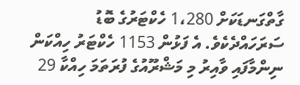ގާތްގަނޑަކަށް 1،280 ހެކްޓަރުގެ ބޮޑު ސަރަހައްދެކެވެ. އެ ފަޅުން 1153 ހެކްޓަރު ހިއްކަން ނިންމާފައި ވާއިރު މި މަޝްރޫއުގެ ފުރަތަމަ ހިއްކާ 29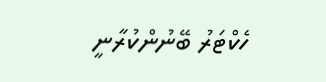ހެކްޓަރު ބޭނުންކުރާނީ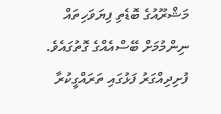މަޝްރޫއުގެ ބޮޑެތި ފިޔަވަހިތައް ނިންމުމަށް ބޭސްއެއްގެ ގޮތުގައެވެ. ފުށިދިއްގަރު ފަޅުގައި ތަރައްގީކުރާ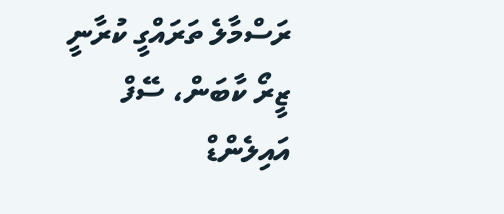ރަސްމާލެ ތަރައްގީ ކުރާނީ ޒީރޯ ކާބަން، ސޭފް އައިލެންޑް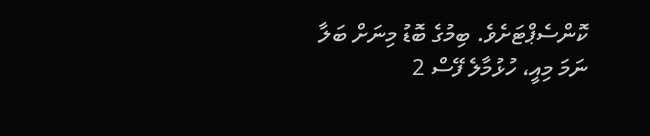ކޮންސެޕްޓަށެވެ. ބިމުގެ ބޮޑު މިނަށް ބަލާ ނަމަ މިއީ، ހުޅުމާލެ ފޭސް 2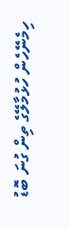ހިމެނޭހެން ހުޅުމާލޭގެ ތިން ގުނަ ބޮޑު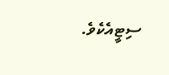ސިޓީއެކެވެ.